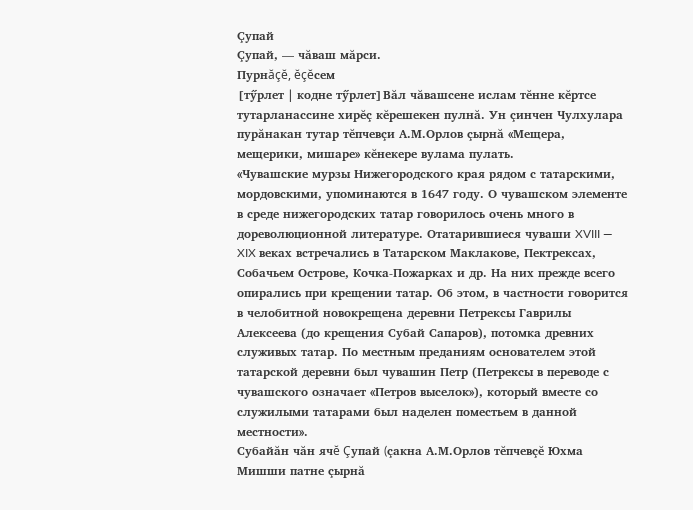Çупай
Çупай, — чăваш мăрси.
Пурнăçĕ, ĕçĕсем
[тӳрлет | кодне тӳрлет]Вăл чăвашсене ислам тĕнне кĕртсе тутарланассине хирĕç кĕрешекен пулнă. Ун çинчен Чулхулара пурăнакан тутар тĕпчевçи А.М.Орлов çырнă «Мещера, мещерики, мишаре» кĕнекере вулама пулать.
«Чувашские мурзы Нижегородского края рядом с татарскими, мордовскими, упоминаются в 1647 году. О чувашском элементе в среде нижегородских татар говорилось очень много в дореволюционной литературе. Отатарившиеся чуваши XVIII — XIX веках встречались в Татарском Маклакове, Пектрексах, Собачьем Острове, Кочка-Пожарках и др. На них прежде всего опирались при крещении татар. Об этом, в частности говорится в челобитной новокрещена деревни Петрексы Гаврилы Алексеева (до крещения Субай Сапаров), потомка древних служивых татар. По местным преданиям основателем этой татарской деревни был чувашин Петр (Петрексы в переводе с чувашского означает «Петров выселок»), который вместе со служилыми татарами был наделен поместьем в данной местности».
Субайăн чăн ячĕ Çупай (çакна А.М.Орлов тĕпчевçĕ Юхма Мишши патне çырнă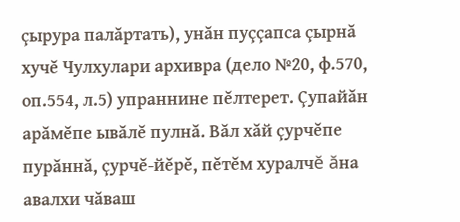çырура палăртать), унăн пуççапса çырнă хучĕ Чулхулари архивра (дело №20, ф.570, оп.554, л.5) упраннине пĕлтерет. Çупайăн арăмĕпе ывăлĕ пулнă. Вăл хăй çурчĕпе пурăннă, çурчĕ-йĕрĕ, пĕтĕм хуралчĕ ăна авалхи чăваш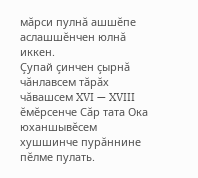мăрси пулнă ашшĕпе аслашшĕнчен юлнă иккен.
Çупай çинчен çырнă чăнлавсем тăрăх чăвашсем XVI — XVIII ĕмĕрсенче Сăр тата Ока юханшывĕсем хушшинче пурăннине пĕлме пулать.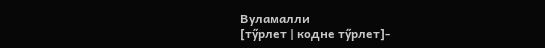Вуламалли
[тӳрлет | кодне тӳрлет]-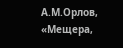А.М.Орлов, «Мещера,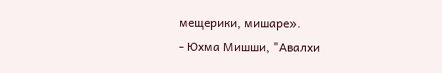мещерики, мишаре».
- Юхма Мишши, "Авалхи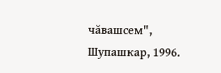чăвашсем", Шупашкар, 1996.